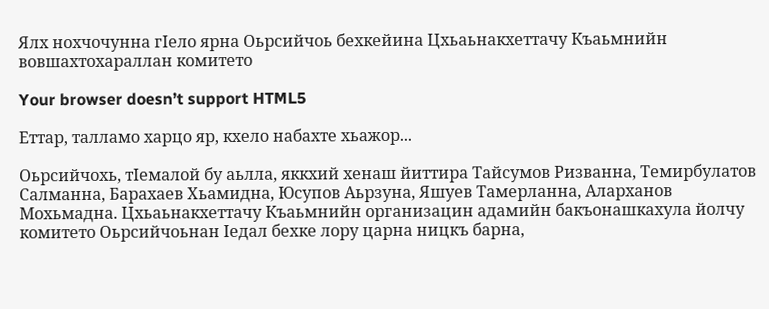Ялх нохчочунна гIело ярна Оьрсийчоь бехкейина Цхьаьнакхеттачу Къаьмнийн вовшахтохараллан комитето

Your browser doesn’t support HTML5

Еттар, талламо харцо яр, кхело набахте хьажор...

Оьрсийчохь, тIемалой бу аьлла, яккхий хенаш йиттира Тайсумов Ризванна, Темирбулатов Салманна, Барахаев Хьамидна, Юсупов Аьрзуна, Яшуев Тамерланна, Аларханов Мохьмадна. Цхьаьнакхеттачу Къаьмнийн организацин адамийн бакъонашкахула йолчу комитето Оьрсийчоьнан Iедал бехке лору царна ницкъ барна,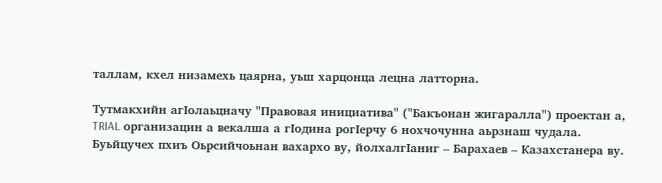таллам, кхел низамехь цаярна, уьш харцонца лецна латторна.

Тутмакхийн агIолаьцначу "Правовая инициатива" ("Бакъонан жигаралла") проектан а, TRIAL организацин а векалша а гIодина рогIерчу 6 нохчочунна аьрзнаш чудала. Буьйцучех пхиъ Оьрсийчоьнан вахархо ву, йолхалгӀаниг – Барахаев – Казахстанера ву.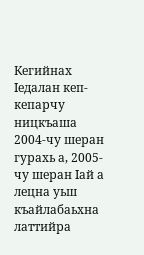Кегийнах Iедалан кеп-кепарчу ницкъаша 2004-чу шеран гурахь а, 2005-чу шеран Iай а лецна уьш къайлабаьхна латтийра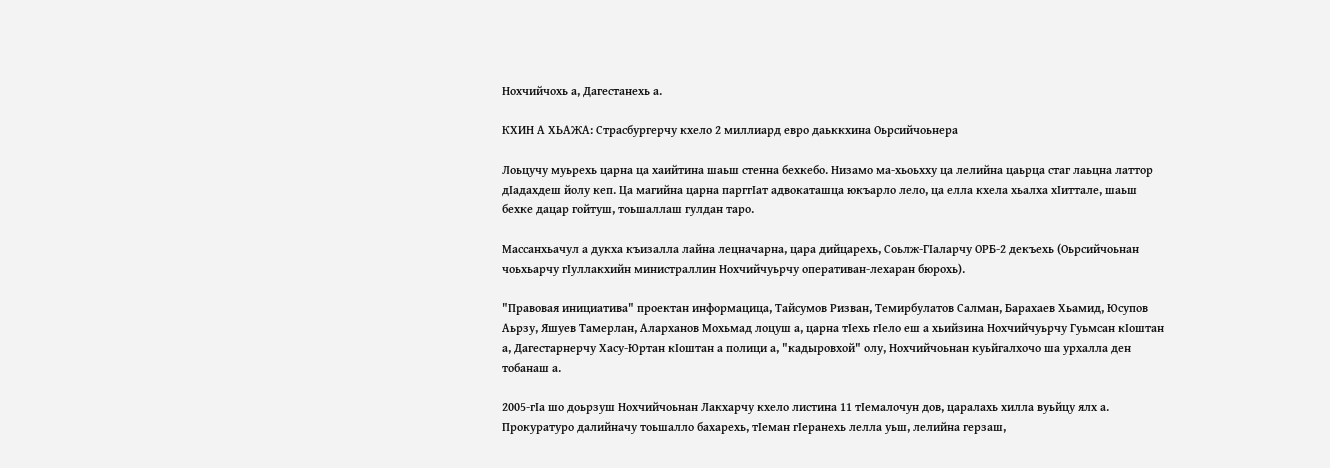Нохчийчохь а, Дагестанехь а.

КХИН А ХЬАЖА: Страсбургерчу кхело 2 миллиард евро даьккхина Оьрсийчоьнера

Лоьцучу муьрехь царна ца хаийтина шаьш стенна бехкебо. Низамо ма-хьоьхху ца лелийна цаьрца стаг лаьцна латтор дIадахдеш йолу кеп. Ца магийна царна парггIат адвокаташца юкъарло лело, ца елла кхела хьалха хIиттале, шаьш бехке дацар гойтуш, тоьшаллаш гулдан таро.

Массанхьачул а дукха къизалла лайна лецначарна, цара дийцарехь, Соьлж-ГIаларчу ОРБ-2 декъехь (Оьрсийчоьнан чоьхьарчу гIуллакхийн министраллин Нохчийчуьрчу оперативан-лехаран бюрохь).

"Правовая инициатива" проектан информацица, Тайсумов Ризван, Темирбулатов Салман, Барахаев Хьамид, Юсупов Аьрзу, Яшуев Тамерлан, Аларханов Мохьмад лоцуш а, царна тIехь гIело еш а хьийзина Нохчийчуьрчу Гуьмсан кIоштан а, Дагестарнерчу Хасу-Юртан кIоштан а полици а, "кадыровхой" олу, Нохчийчоьнан куьйгалхочо ша урхалла ден тобанаш а.

2005-гIа шо доьрзуш Нохчийчоьнан Лакхарчу кхело листина 11 тIемалочун дов, царалахь хилла вуьйцу ялх а. Прокуратуро далийначу тоьшалло бахарехь, тIеман гIеранехь лелла уьш, лелийна герзаш,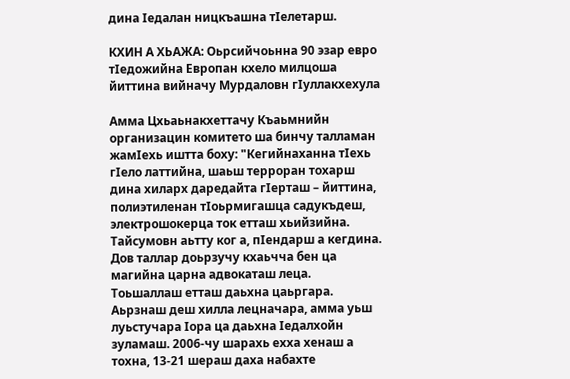дина Iедалан ницкъашна тIелетарш.

КХИН А ХЬАЖА: Оьрсийчоьнна 90 эзар евро тIедожийна Европан кхело милцоша йиттина вийначу Мурдаловн гIуллакхехула

Амма Цхьаьнакхеттачу Къаьмнийн организацин комитето ша бинчу талламан жамIехь иштта боху: "Кегийнаханна тIехь гIело латтийна, шаьш терроран тохарш дина хиларх даредайта гIерташ – йиттина, полиэтиленан тIоьрмигашца садукъдеш, электрошокерца ток етташ хьийзийна. Тайсумовн аьтту ког а, пIендарш а кегдина. Дов таллар доьрзучу кхаьчча бен ца магийна царна адвокаташ леца. Тоьшаллаш етташ даьхна цаьргара. Аьрзнаш деш хилла лецначара, амма уьш луьстучара Iора ца даьхна Iедалхойн зуламаш. 2006-чу шарахь ехха хенаш а тохна, 13-21 шераш даха набахте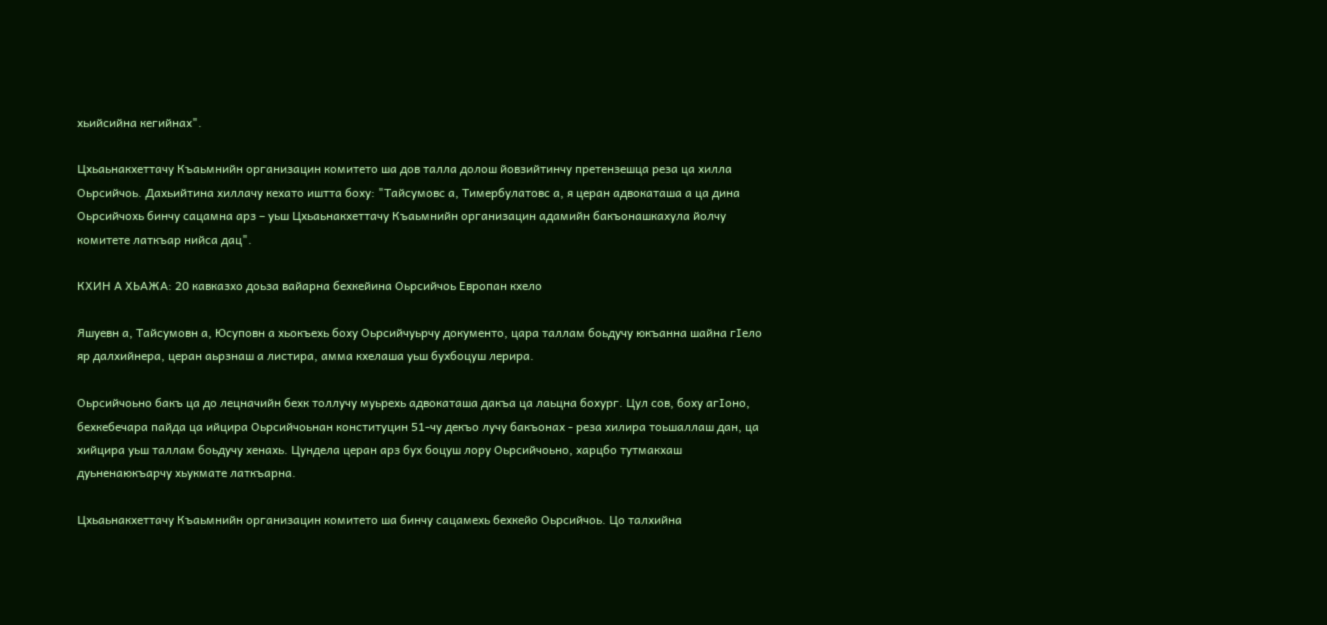хьийсийна кегийнах".

Цхьаьнакхеттачу Къаьмнийн организацин комитето ша дов талла долош йовзийтинчу претензешца реза ца хилла Оьрсийчоь. Дахьийтина хиллачу кехато иштта боху: "Тайсумовс а, Тимербулатовс а, я церан адвокаташа а ца дина Оьрсийчохь бинчу сацамна арз – уьш Цхьаьнакхеттачу Къаьмнийн организацин адамийн бакъонашкахула йолчу комитете латкъар нийса дац".

КХИН А ХЬАЖА: 20 кавказхо доьза вайарна бехкейина Оьрсийчоь Европан кхело

Яшуевн а, Тайсумовн а, Юсуповн а хьокъехь боху Оьрсийчуьрчу документо, цара таллам боьдучу юкъанна шайна гIело яр далхийнера, церан аьрзнаш а листира, амма кхелаша уьш бухбоцуш лерира.

Оьрсийчоьно бакъ ца до лецначийн бехк толлучу муьрехь адвокаташа дакъа ца лаьцна бохург. Цул сов, боху агIоно, бехкебечара пайда ца ийцира Оьрсийчоьнан конституцин 51-чу декъо лучу бакъонах - реза хилира тоьшаллаш дан, ца хийцира уьш таллам боьдучу хенахь. Цундела церан арз бух боцуш лору Оьрсийчоьно, харцбо тутмакхаш дуьненаюкъарчу хьукмате латкъарна.

Цхьаьнакхеттачу Къаьмнийн организацин комитето ша бинчу сацамехь бехкейо Оьрсийчоь. Цо талхийна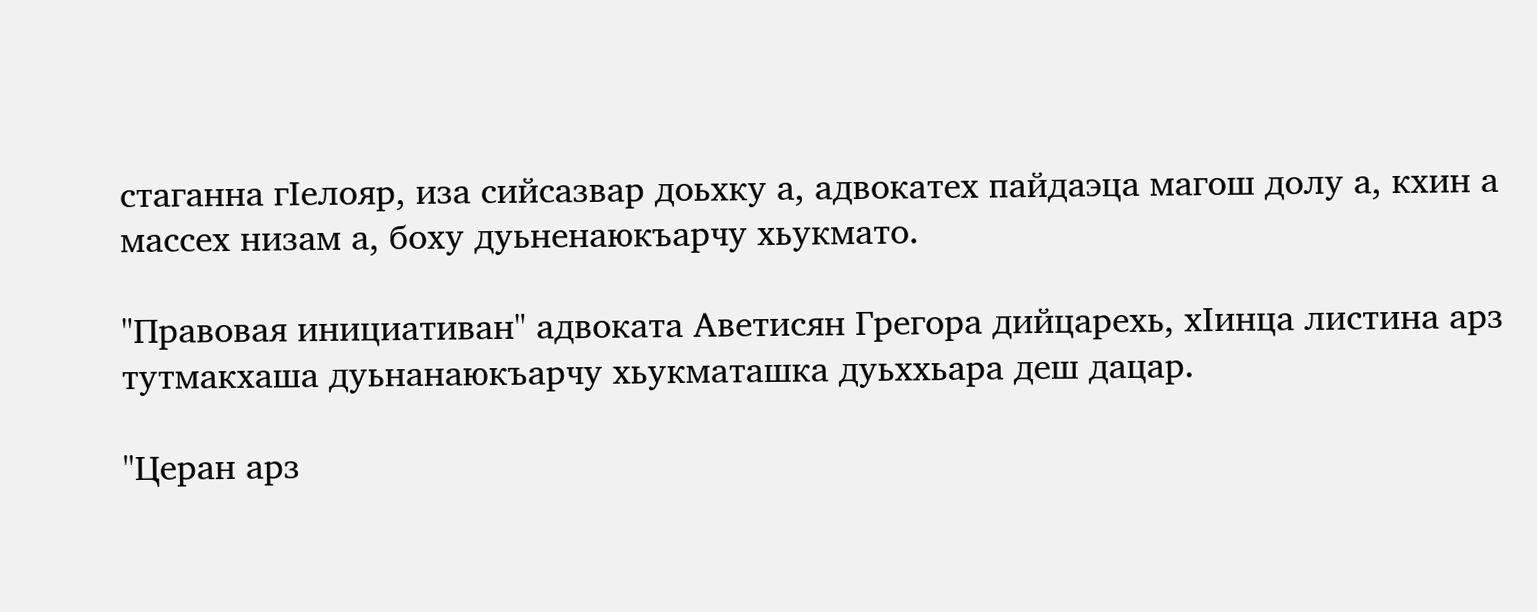стаганна гIелояр, иза сийсазвар доьхку а, адвокатех пайдаэца магош долу а, кхин а массех низам а, боху дуьненаюкъарчу хьукмато.

"Правовая инициативан" адвоката Аветисян Грегора дийцарехь, хIинца листина арз тутмакхаша дуьнанаюкъарчу хьукматашка дуьххьара деш дацар.

"Церан арз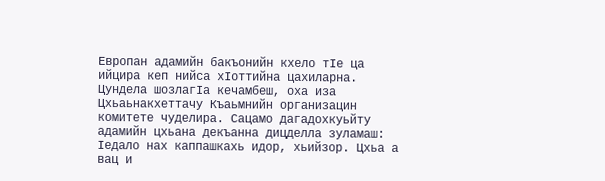Европан адамийн бакъонийн кхело тIе ца ийцира кеп нийса хIоттийна цахиларна. Цундела шозлагIа кечамбеш, оха иза Цхьаьнакхеттачу Къаьмнийн организацин комитете чуделира. Сацамо дагадохкуьйту адамийн цхьана декъанна дицделла зуламаш: Iедало нах каппашкахь идор, хьийзор. Цхьа а вац и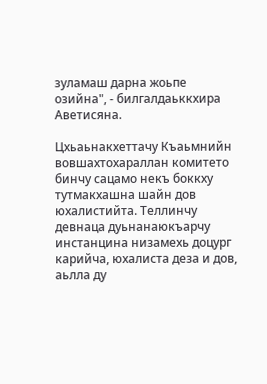зуламаш дарна жоьпе озийна", - билгалдаьккхира Аветисяна.

Цхьаьнакхеттачу Къаьмнийн вовшахтохараллан комитето бинчу сацамо некъ боккху тутмакхашна шайн дов юхалистийта. Теллинчу девнаца дуьнанаюкъарчу инстанцина низамехь доцург карийча, юхалиста деза и дов, аьлла ду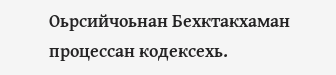Оьрсийчоьнан Бехктакхаман процессан кодексехь.